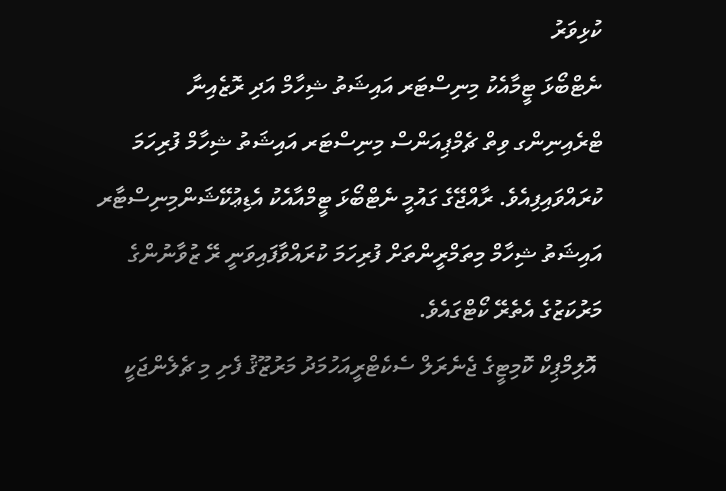ކުޅިވަރު
ނެޓްބޯޅަ ޓީމާއެކު މިނިސްޓަރ އައިޝަތު ޝިހާމް އަދި ރޮޒެއިނާ
ޓްރެއިނިންގ ވިތް ޗެމްޕިއަންސް މިނިސްޓަރ އައިޝަތު ޝިހާމް ފުރިހަމަ ކުރައްވައިފިއެވެ. ރާއްޖޭގެ ގައުމީ ނެޓްބޯޅަ ޓީމްއާއެކު އެޑިޢުކޭޝަންމިނިސްޓާރ އައިޝަތު ޝިހާމް މިތަމްރީންތަށް ފުރިހަމަ ކުރައްވާފައިވަނީ ރޭ ޒުވާނުންގެ މަރުކަޒުގެ އެތެރޭ ކޯޓްގައެވެ.
 އޮލިމްޕިކް ކޮމިޓީގެ ޖެނެރަލް ސެކެޓްރީއަހުމަދު މަރުޒޫޤު ފެށި މި ޗެލެންޖަކީ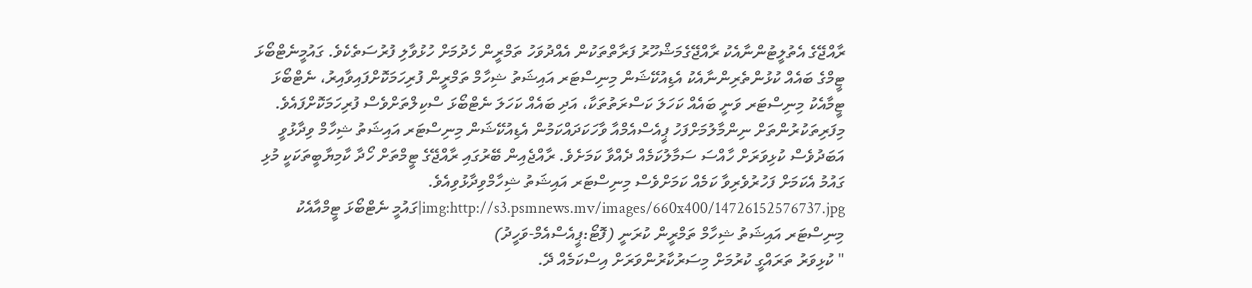ރާއްޖޭގެ އެތުލީޓުންނާއެކު ރާއްޖޭގެމަޝްހޫރު ފަރާތްތަކުން އެއްދުވަހު ތަމްރީން ހެދުމަށް ހުޅުވާލި ފުރުސަތެކެވެ. ގައުމީނެޓްބޯޅަ ޓީމްގެ ބައެއް ކުޅުންތެރިންނާއެކު އެޑިއުކޭޝަން މިނިސްޓަރ އައިޝަތު ޝިހާމް ތަމްރީން ފުރިހަމަކޮށްފައިވާއިރު، ނެޓްބޯޅަ ޓީމާއެކު މިނިސްޓަރ ވަނީ ބައެއް ކަހަލަ ކަސްރަތުތަކާ، އަދި ބައެއް ކަހަލަ ނެޓްބޯޅަ ސްކިލްތަށްވެސް ފުރިހަމަކޮށްފައެވެ. މިފަރިތަކުރުންތަށް ނިންމާލުމަށްފަހު ޕީއެސްއެމްއާ ވާހަކަދައްކަމުން އެޑިއުކޭޝަން މިނިސްޓަރ އައިޝަތު ޝިހާމް ވިދާޅުވީ އަބަދުވެސް ކުޅިވަރަށް ހާއްސަ ސަމާލުކަމެއް ދެއްވާ ކަމަށެވެ. ރާއްޖެއިން ބޭރުގައި ރާއްޖޭގެ ޓީމްތަށް ހޯދާ ކާމިޔާބީތަކަކީ މުޅި ގައުމު އެކަމަށް ފަހުރުވެރިވާ ކަމެއް ކަމަށްވެސް މިނިސްޓަރ އައިޝަތު ޝިހާމްވިދާޅުވިއެވެ.
img:http://s3.psmnews.mv/images/660x400/14726152576737.jpg|ގައުމީ ނެޓްބޯޅަ ޓީމްއާއެކު މިނިސްޓަރ އައިޝަތު ޝިހާމް ތަމްރީން ކުރަނީ (ފޮޓޯ:ޕީއެސްއެމް-ވަހީދު)
" ކުޅިވަރު ތަރައްގީ ކުރުމަށް މިސަރުކާރުންވަރަށް އިސްކަމެއް ދޭ.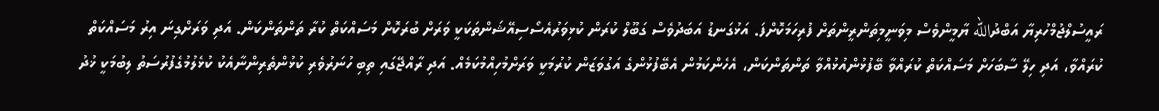ރައީސުލްޖުމްހުރިޔާ އަބްދުالله ޔާމީންވެސް މިވަނީމިތަންރީންތަށް ފުރިހަމަކޮށްފަ. އަޅުގަނޑު އަބަދުވެސް ގަބޫލް ކުރަން ކުޅިވަރުއެސޯސިއޭޝަންތަކަކީ ވަރަށް ބުރަކޮށް މަސައްކަތް ކުރާ ތަންތަންކަން. އަދި ވަރަށްގިނަ އިރު މަސައްކަތް ކުރައްވާ، އަދި ހިލޭ ސާބަހަށް މަސައްކަތް ކުރައްވާ ބޭފުޅުންއުޅުއްވާ ތަންތަންކަން، އެހެންކަމުން އެބޭފުޅުންގެ އަގުވަޒަން ކުރުމަކީ ވަރަށްމުހިއްމުކަމެއް. އަދި ރާއްޖޭގައި ތިބި ހުނަރުވެރި ކުޅުންތެރިންނާއެކު ކުޅެލުމުގެފުރުސަތު ލިބުމަކީ ޚުދު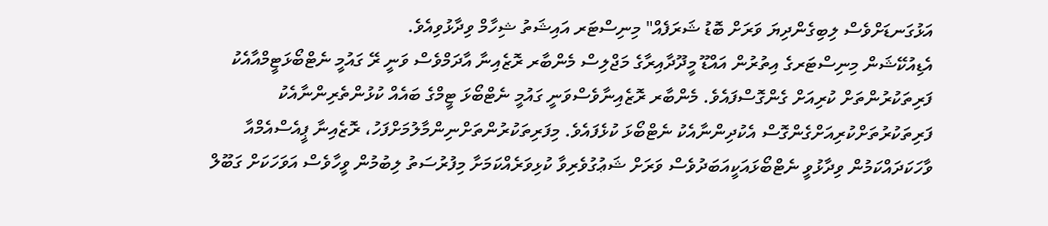އަޅުގަނޑަށްވެސް ލިބިގެންދިޔަ ވަރަށް ބޮޑު ޝަރަފެއް" މިނިސްޓަރ އައިޝަތު ޝިހާމް ވިދާޅުވިއެވެ.
އެޑިއުކޭޝަން މިނިސްޓަރގެ އިތުރުން އައްޑޫ މީދޫދާއިރާގެ މަޖްލިސް މެންބާރ ރޮޒެއިނާ އާދަމްވެސް ވަނީ ރޭ ގައުމީ ނެޓްބޯޅަޓީމްއާއެކު ފަރިތަކުރުންތަށް ކުރިއަށް ގެންގޮސްފައެވެ. މެންބާރ ރޮޒެއިނާވެސްވަނީ ގައުމީ ނެޓްބޯޅަ ޓީމްގެ ބައެއް ކުޅުންތެރިންނާއެކު ފަރިތަކުރުތަށްކުރިއަށްގެންގޮސް އެކުދިންނާއެކު ނެޓްބޯޅަ ކުޅެފައެވެ. މިފަރިތަކުރުންތަށްނިންމާލުމަށްފަހު، ރޮޒެއިނާ ޕީއެސްއެމްއާ ވާހަކަދައްކަމުން ވިދާޅުވީ ނެޓްބޯޅައަކީއަބަދުވެސް ވަރަށް ޝަޢުގުވެރިވާ ކުޅިވަރެއްކަމަށާ މިފުރުސަތު ލިބުމުން ވީހާވެސް އަވަހަކަށް ގަބޫލް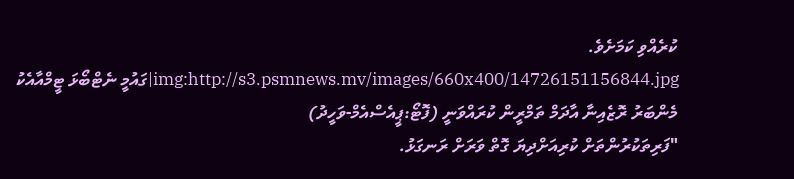ކުރެއްވި ކަމަށެވެ.
img:http://s3.psmnews.mv/images/660x400/14726151156844.jpg|ގައުމީ ނެޓްބޯޅަ ޓީމްއާއެކު މެންބަރު ރޮޒެއިނާ އާދަމް ތަމްރީން ކުރައްވަނީ (ފޮޓޯ:ޕީއެސްއެމް-ވަހީދު)
"ފަރިތަކުރުންތަށް ކުރިއަށްދިޔަ ގޮތް ވަރަށް ރަނގަޅު.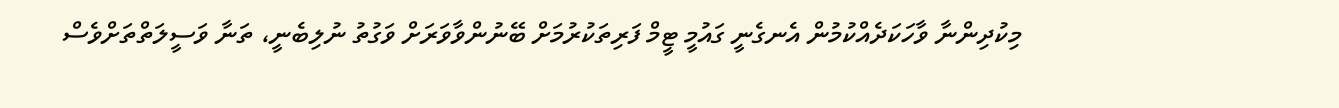މިކުދިންނާ ވާހަކަދެއްކުމުން އެނގެނީ ގައުމީ ޓީމް ފަރިތަކުރުމަށް ބޭނުންވާވަރަށް ވަގުތު ނުލިބެނީ، ތަނާ ވަސީލަތްތަށްވެސް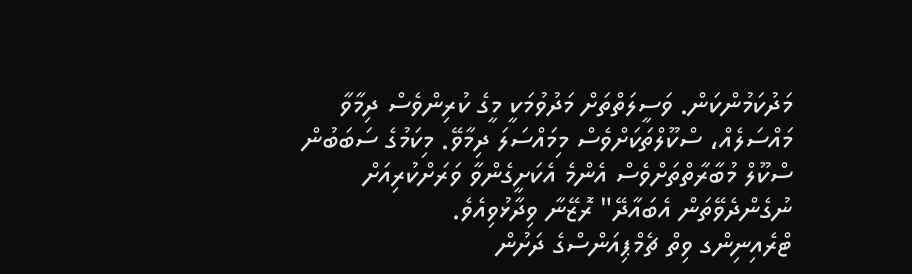މަދުކަމުންކަން. ވަސީލަތްތަށް މަދުވުމަކީ މީގެ ކުރިންވެސް ދިމާވާ މައްސަލެއް، ސްކޫލްތަކަށްވެސް މިމައްސަލަ ދިމާވޭ. މިކަމުގެ ސަބަބުން ސްކޫލް މުބާރާތްތަށްވެސް އެންމެ އެކަށީގެންވާ ވަރަށްކުރިއަށް ނުގެންދެވޭތަން އެބައާދޭ" ރޮޒޭނާ ވިދާޅުވިއެވެ.
ޓްރެއިނިންގ ވިތް ޗެމްޕިއަންސްގެ ދަށުން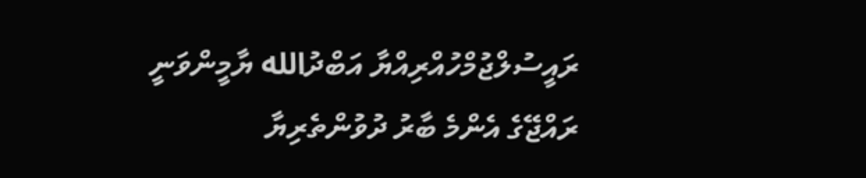ރައީސުލްޖުމްހުއްރިއްޔާ އަބްދުالله ޔާމީންވަނީ ރައްޖޭގެ އެންމެ ބާރު ދުވުންތެރިޔާ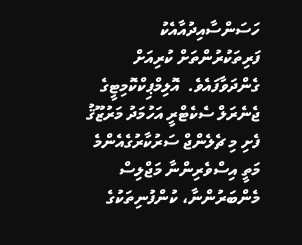ހަސަންސާއިދުއާއެކު ފަރިތަކުރުންތަށް ކުރިއަށް ގެންދަވާފައެވެ.  އޮލިމްޕިކްކޮމިޓީގެ ޖެނެރަލް ސެކެޓްރީ އަހުމަދު މަރުޒޫޤު ފެށި މި ޗެލެންޖް ސަރުކާރުގެއެންމެ މަތީ އިސްވެރިންނާ މަޖްލިސް މެންބަރުންނާ، ކުންފުނިތަކުގެ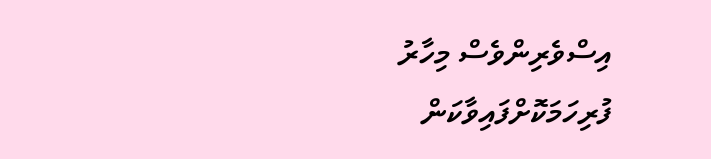އިސްވެރިންވެސް މިހާރު ފުރިހަމަކޮށްފައިވާކަން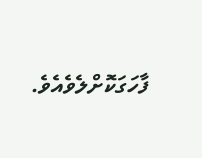ފާހަގަކޮށްލެވެއެވެ.